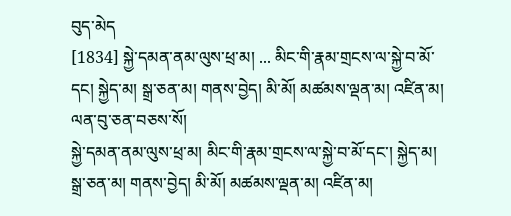བུད་མེད
[1834] སྐྱེ་དམན་ནམ་ལུས་ཕྲ་མ། ... མིང་གི་རྣམ་གྲངས་ལ་སྐྱེ་བ་མོ་དང། སྐྱེད་མ། སྒྲ་ཅན་མ། གནས་བྱེད། མི་མོ། མཚམས་ལྡན་མ། འཛིན་མ། ལན་བུ་ཅན་བཅས་སོ།
སྐྱེ་དམན་ནམ་ལུས་ཕྲ་མ། མིང་གི་རྣམ་གྲངས་ལ་སྐྱེ་བ་མོ་དང་། སྐྱེད་མ། སྒྲ་ཅན་མ། གནས་བྱེད། མི་མོ། མཚམས་ལྡན་མ། འཛིན་མ།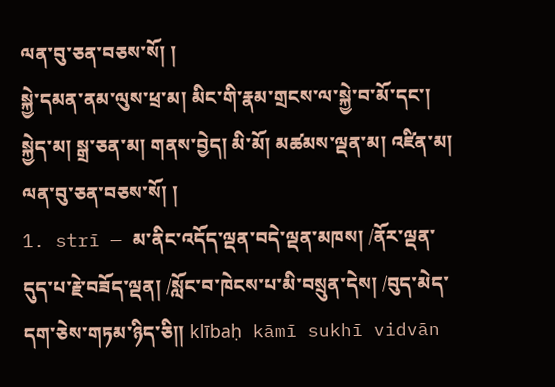ལན་བུ་ཅན་བཅས་སོ། །
སྐྱེ་དམན་ནམ་ལུས་ཕྲ་མ། མིང་གི་རྣམ་གྲངས་ལ་སྐྱེ་བ་མོ་དང་། སྐྱེད་མ། སྒྲ་ཅན་མ། གནས་བྱེད། མི་མོ། མཚམས་ལྡན་མ། འཛིན་མ། ལན་བུ་ཅན་བཅས་སོ། །
1. strī — མ་ནིང་འདོད་ལྡན་བདེ་ལྡན་མཁས། /ནོར་ལྡན་དུད་པ་རྗེ་བཟོད་ལྡན། /སློང་བ་ཁེངས་པ་མི་བསྲུན་དེས། /བུད་མེད་དག་ཅེས་གཏམ་ཉིད་ཅི༎ klībaḥ kāmī sukhī vidvān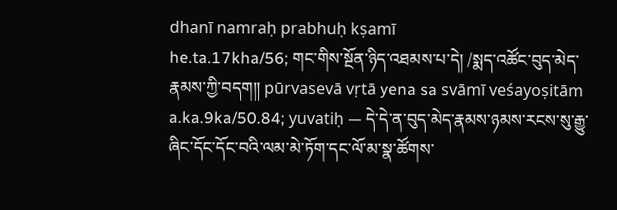dhanī namraḥ prabhuḥ kṣamī
he.ta.17kha/56; གང་གིས་སྔོན་ཉིད་འཐམས་པ་དེ། /སྨད་འཚོང་བུད་མེད་རྣམས་ཀྱི་བདག༎ pūrvasevā vṛtā yena sa svāmī veśayoṣitām
a.ka.9ka/50.84; yuvatiḥ — དེ་དེ་ན་བུད་མེད་རྣམས་ཉམས་རངས་སུ་རྒྱུ་ཞིང་དོང་དོང་བའི་ལམ་མེ་ཏོག་དང་ལོ་མ་སྣ་ཚོགས་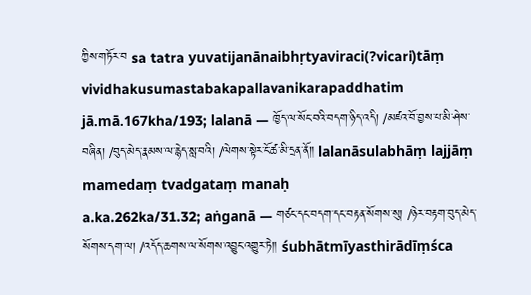ཀྱིས་གཏོར་བ sa tatra yuvatijanānaibhṛtyaviraci(?vicari)tāṃ vividhakusumastabakapallavanikarapaddhatim jā.mā.167kha/193; lalanā — ཁྱོད་ལ་སོང་བའི་བདག་ཉིད་འདི། /མཛའ་བོ་བྱས་པ་མི་ཤེས་བཞིན། /བུད་མེད་རྣམས་ལ་རྙེད་སླ་བའི། /ལེགས་སྟེར་ངོ་ཚ་མི་དྲན་ནོ༎ lalanāsulabhāṃ lajjāṃ mamedaṃ tvadgataṃ manaḥ
a.ka.262ka/31.32; aṅganā — གཙང་དང་བདག་དང་བརྟན་སོགས་སུ། /ཉེར་བརྟག་བུད་མེད་སོགས་དག་ལ། /འདོད་ཆགས་ལ་སོགས་འབྱུང་འགྱུར་ཏེ༎ śubhātmīyasthirādīṃśca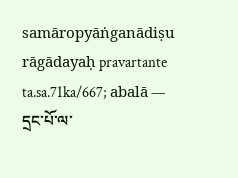samāropyāṅganādiṣu
rāgādayaḥ pravartante ta.sa.71ka/667; abalā — དྲང་པོ་ལ་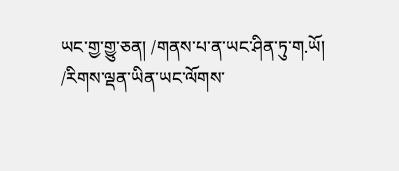ཡང་གྱ་གྱུ་ཅན། /གནས་པ་ན་ཡང་ཤིན་ཏུ་ག.ཡོ། /རིགས་ལྡན་ཡིན་ཡང་ལོགས་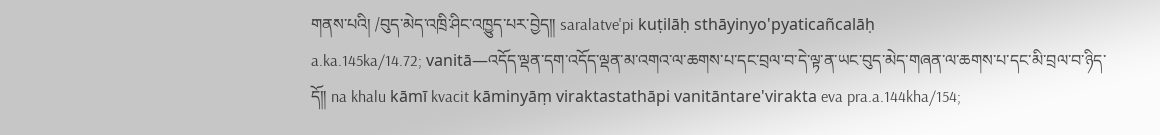གནས་པའི། /བུད་མེད་འཁྲི་ཤིང་འཁྱུད་པར་བྱེད༎ saralatve'pi kuṭilāḥ sthāyinyo'pyaticañcalāḥ
a.ka.145ka/14.72; vanitā—འདོད་ལྡན་དག་འདོད་ལྡན་མ་འགའ་ལ་ཆགས་པ་དང་བྲལ་བ་དེ་ལྟ་ན་ཡང་བུད་མེད་གཞན་ལ་ཆགས་པ་དང་མི་བྲལ་བ་ཉིད་དོ༎ na khalu kāmī kvacit kāminyāṃ viraktastathāpi vanitāntare'virakta eva pra.a.144kha/154;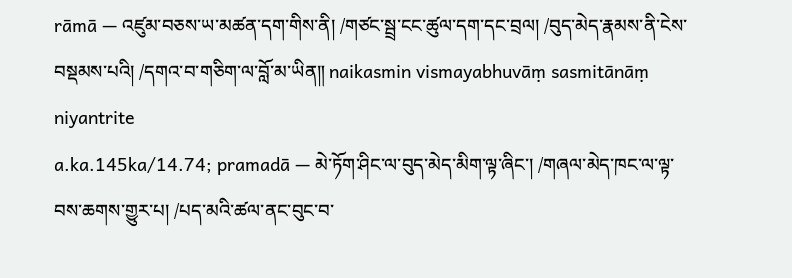rāmā — འཛུམ་བཅས་ཡ་མཚན་དག་གིས་ནི། /གཙང་སྦྲ་ངང་ཚུལ་དག་དང་བྲལ། /བུད་མེད་རྣམས་ནི་ངེས་བསྡམས་པའི། /དགའ་བ་གཅིག་ལ་བློ་མ་ཡིན༎ naikasmin vismayabhuvāṃ sasmitānāṃ niyantrite
a.ka.145ka/14.74; pramadā — མེ་ཏོག་ཤིང་ལ་བུད་མེད་མིག་ལྟ་ཞིང་། /གཞལ་མེད་ཁང་ལ་ལྟ་བས་ཆགས་གྱུར་པ། /པད་མའི་ཚལ་ནང་བུང་བ་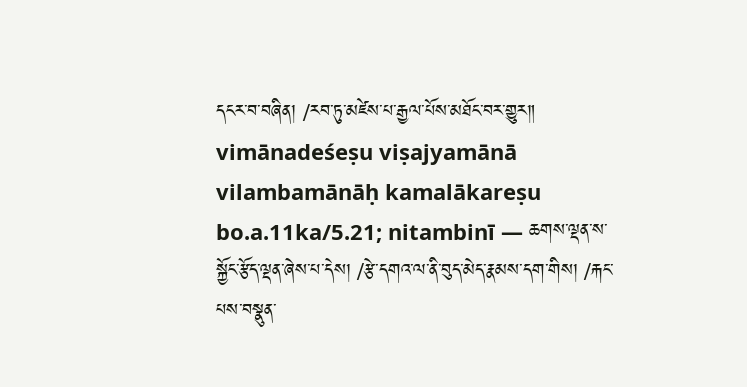དངར་བ་བཞིན། /རབ་ཏུ་མཛེས་པ་རྒྱལ་པོས་མཐོང་བར་གྱུར༎ vimānadeśeṣu viṣajyamānā vilambamānāḥ kamalākareṣu
bo.a.11ka/5.21; nitambinī — ཆགས་ལྡན་ས་སྐྱོང་རྩོད་ལྡན་ཞེས་པ་དེས། /རྩེ་དགའ་ལ་ནི་བུད་མེད་རྣམས་དག་གིས། /རྐང་པས་བསྣུན་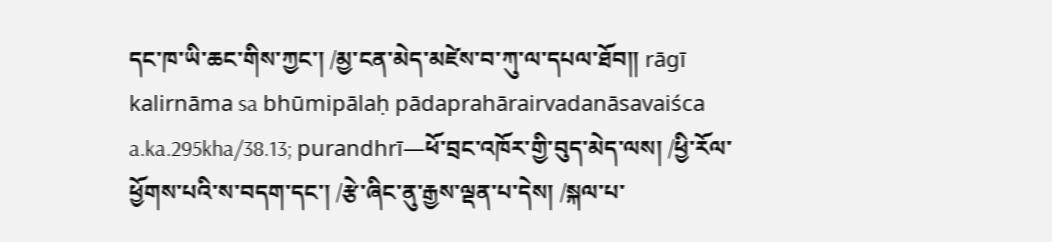དང་ཁ་ཡི་ཆང་གིས་ཀྱང་། /མྱ་ངན་མེད་མཛེས་བ་ཀུ་ལ་དཔལ་ཐོབ༎ rāgī kalirnāma sa bhūmipālaḥ pādaprahārairvadanāsavaiśca
a.ka.295kha/38.13; purandhrī—ཕོ་བྲང་འཁོར་གྱི་བུད་མེད་ལས། /ཕྱི་རོལ་ཕྱོགས་པའི་ས་བདག་དང་། /རྩེ་ཞིང་ནུ་རྒྱས་ལྡན་པ་དེས། /སྐལ་པ་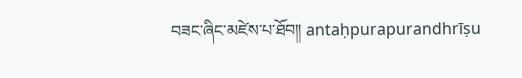བཟང་ཞིང་མཛེས་པ་ཐོབ༎ antaḥpurapurandhrīṣu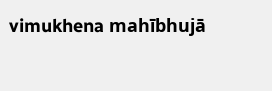vimukhena mahībhujā